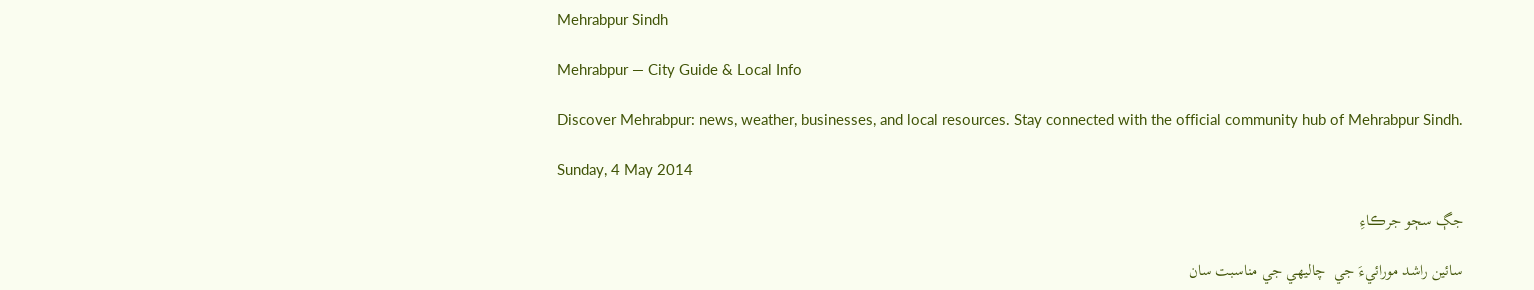Mehrabpur Sindh

Mehrabpur — City Guide & Local Info

Discover Mehrabpur: news, weather, businesses, and local resources. Stay connected with the official community hub of Mehrabpur Sindh.

Sunday, 4 May 2014

جڳ سڄو جرڪاءِ

سائين راشد مورائيءَ جي  چاليهي جي مناسبت سان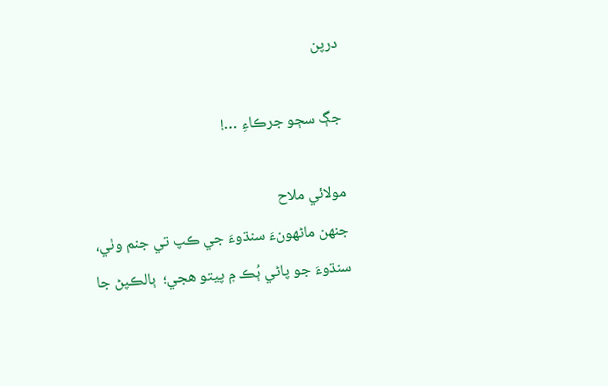درپن

جڳ سڄو جرڪاءِ …!

مولائي ملاح
جنهن ماڻهونءَ سنڌوءَ جي ڪپ تي جنم وٺي، سنڌوءَ جو پاڻي ٻُڪ ۾ پيتو هجي؛  ٻالڪپڻ جا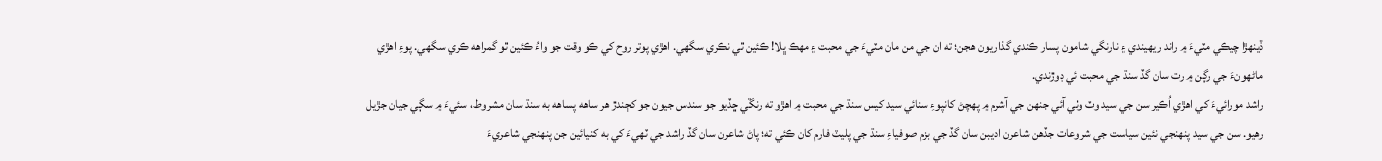ڏينهڙا چيڪي مٽيءَ ۾ راند ريهيندي ۽ نارنگي شامون پسار ڪندي گذاريون هجن؛ ته ان جي من مان مٽيءَ جي محبت ۽ مهڪ ڀلا! ڪئين ٿي نڪري سگھي. اهڙي پوتر روح کي ڪو وقت جو واءُ ڪئين ٿو گمراهه ڪري سگھي. پوءِ اهڙي ماڻهونءَ جي رڳن ۾ رت سان گڏ سنڌ جي محبت ئي ڊوڙندي.
راشد مورائيءَ کي اهڙي اُڪير سن جي سيد وٽ وٺي آئي جنهن جي آشرم ۾ پهچڻ کانپوءِ سنائي سيد کيس سنڌ جي محبت ۾ اهڙو ته رنڱي ڇڏيو جو سندس جيون جو کڄندڙ هر ساهه پساهه به سنڌ سان مشروط، سئيءَ ۾ سڳي جيان جڙيل رهيو. سن جي سيد پنهنجي نئين سياست جي شروعات جڏهن شاعرن اديبن سان گڏ جي بزم صوفياءِ سنڌ جي پليٽ فارم کان ڪئي ته؛ پاڻ شاعرن سان گڏ راشد جي ٽهيءَ کي به کنيائين جن پنهنجي شاعريءَ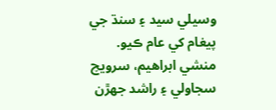وسيلي سيد ۽ سنڌ جي پيغام کي عام ڪيو. منشي ابراهيم، سرويچ سجاولي ۽ راشد جهڙن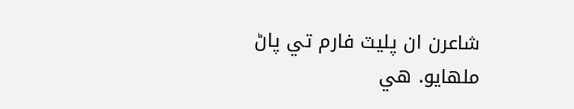شاعرن ان پليٽ فارم تي پاڻ ملهايو. هي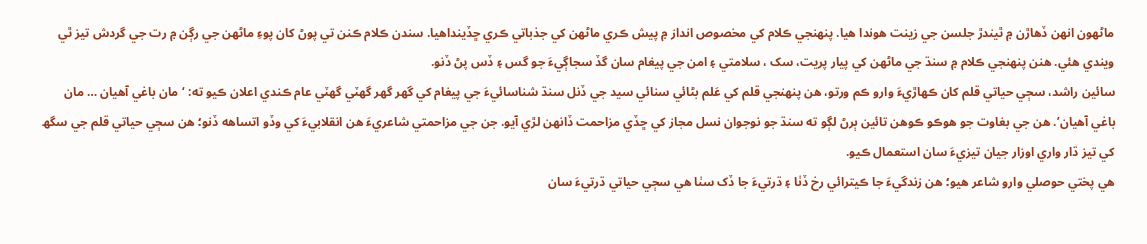ماڻهون انهن ڏهاڙن ۾ ٿيندڙ جلسن جي زينت هوندا هيا. پنهنجي ڪلام کي مخصوص انداز ۾ پيش ڪري ماڻهن کي جذباتي ڪري ڇڏينداهيا. سندن ڪلام ڪنن تي پوڻ کان پوءِ ماڻهن جي رڳن ۾ رت جي گردش تيز ٿي ويندي هئي. هنن پنهنجي ڪلام ۾ سنڌ جي ماڻهن کي پيار پريت، سک ، سلامتي ۽ امن جي پيغام سان گڏ سجاڳيءَ جو گس ۽ ڏس پڻ ڏنو.
سائين راشد، سڄي حياتي قلم کان ڪهاڙيءَ وارو ڪم ورتو، هن پنهنجي قلم کي عَلم بڻائي سنائي سيد جي ڏنل سنڌ شناسائيءَ جي پيغام کي گھر گھر گھٽي گھٽي عام ڪندي اعلان ڪيو ته: ‘مان باغي آهيان … مان باغي آهيان’. هن جي بغاوت جو هوڪو ڪوهن تائين ٻرڻ لڳو ته سنڌ جو نوجوان نسل مجاز کي ڇڏي مزاحمت ڏانهن لڙي آيو. جن جي مزاحمتي شاعريءَ هن انقلابيءَ کي وڏو اتساهه ڏنو؛ هن سڄي حياتي قلم جي سگھ کي تيز ڌار واري اوزار جيان تيزيءَ سان استعمال ڪيو.
هي پختي حوصلي وارو شاعر هيو؛ هن زندگيءَ جا ڪيترائي رخ ڏٺا ۽ ڌرتيءَ جا ڏک سٺا هي سڄي حياتي ڌرتيءَ سان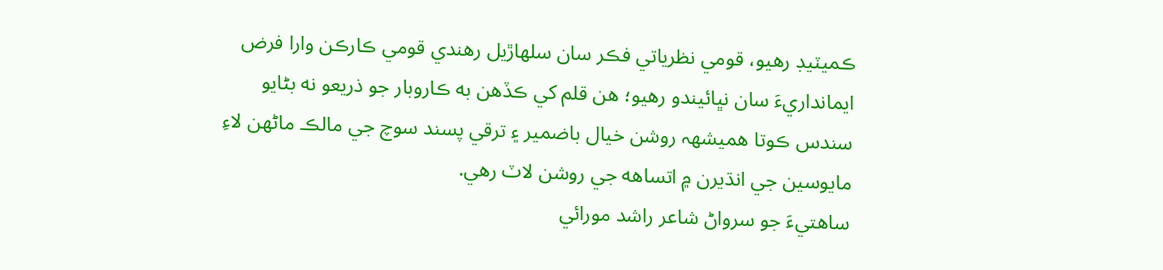ڪميٽيڊ رهيو، قومي نظرياتي فڪر سان سلهاڙيل رهندي قومي ڪارڪن وارا فرض ايمانداريءَ سان نڀائيندو رهيو؛ هن قلم کي ڪڏهن به ڪاروبار جو ذريعو نه بڻايو سندس ڪوتا هميشهہ روشن خيال باضمير ۽ ترقي پسند سوچ جي مالڪ ماڻهن لاءِ مايوسين جي انڌيرن ۾ اتساهه جي روشن لاٽ رهي.
ساهتيءَ جو سرواڻ شاعر راشد مورائي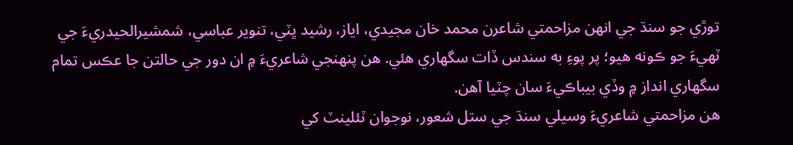توڙي جو سنڌ جي انهن مزاحمتي شاعرن محمد خان مجيدي، اياز، رشيد ڀٽي، تنوير عباسي، شمشيرالحيدريءَ جي ٽهيءَ جو ڪونه هيو؛ پر پوءِ به سندس ڏات سگھاري هئي. هن پنهنجي شاعريءَ ۾ ان دور جي حالتن جا عڪس تمام سگھاري انداز ۾ وڏي بيباڪيءَ سان چٽيا آهن.
هن مزاحمتي شاعريءَ وسيلي سنڌ جي ستل شعور، نوجوان ٽئلينٽ کي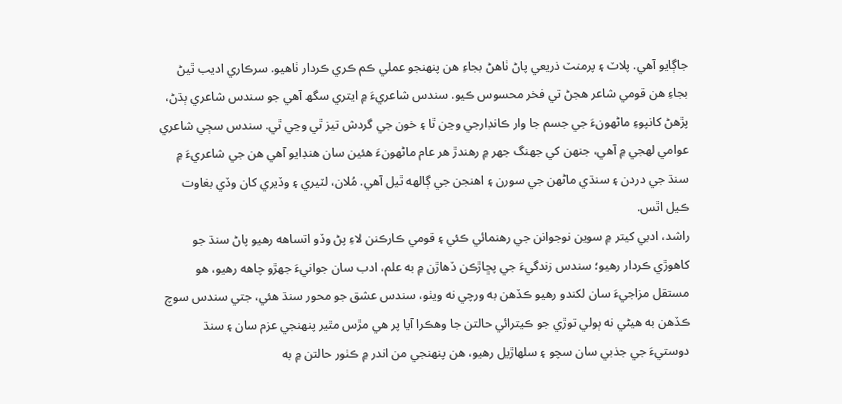جاڳايو آهي. پلاٽ ۽ پرمنٽ ذريعي پاڻ ٺاهڻ بجاءِ هن پنهنجو عملي ڪم ڪري ڪردار ٺاهيو. سرڪاري اديب ٿيڻ بجاءِ هن قومي شاعر هجڻ تي فخر محسوس ڪيو. سندس شاعريءَ ۾ ايتري سگھ آهي جو سندس شاعري ٻڌڻ، پڙهڻ کانپوءِ ماڻهونءَ جي جسم جا وار ڪانڊارجي وڃن ٿا ۽ خون جي گردش تيز ٿي وڃي ٿي. سندس سڄي شاعري عوامي لهجي ۾ آهي، جنهن کي جھنگ جھر ۾ رهندڙ هر عام ماڻهونءَ هئين سان هنڊايو آهي هن جي شاعريءَ ۾ سنڌ جي دردن ۽ سنڌي ماڻهن جي سورن ۽ اهنجن جي ڳالهه ٿيل آهي. مُلان، لٽيري ۽ وڏيري کان وڏي بغاوت ڪيل اٿس.
راشد، ادبي کيتر ۾ سوين نوجوانن جي رهنمائي ڪئي ۽ قومي ڪارڪنن لاءِ پڻ وڏو اتساهه رهيو پاڻ سنڌ جو کاهوڙي ڪردار رهيو؛ سندس زندگيءَ جي پڇاڙڪن ڏهاڙن ۾ به علم، ادب سان جوانيءَ جهڙو چاهه رهيو، هو مستقل مزاجيءَ سان لکندو رهيو ڪڏهن به ورچي نه ويٺو، سندس عشق جو محور سنڌ هئي، جتي سندس سوچ ڪڏهن به هيڻي نه ٻولي توڙي جو ڪيترائي حالتن جا وهڪرا آيا پر هي مڙس مٿير پنهنجي عزم سان ۽ سنڌ دوستيءَ جي جذبي سان سچو ۽ سلهاڙيل رهيو، هن پنهنجي من اندر ۾ ڪٺور حالتن ۾ به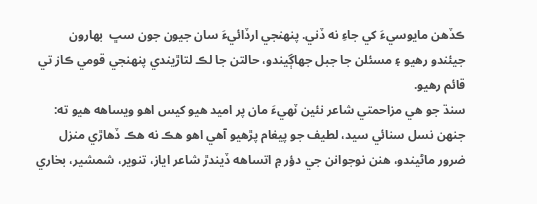ڪڏهن مايوسيءَ کي جاءِ نه ڏني. پنهنجي ارڏائيءَ سان جيون جون سڀ  بهارون جيئندو رهيو ۽ مسئلن جا جبل جھاڳيندو، حالتن جا لڪ لتاڙيندي پنهنجي قومي ڪاز تي قائم رهيو.
سنڌ جو هي مزاحمتي شاعر نئين ٽهيءَ مان پر اميد هيو کيس اهو ويساهه هيو ته: جنهن نسل سنائي سيد، لطيف جو پيغام پڙهيو آهي اهو هڪ نه هڪ ڏهاڙي منزل ضرور ماڻيندو، هنن نوجوانن جي دؤر ۾ اتساهه ڏيندڙ شاعر اياز، تنوير، شمشير، بخاري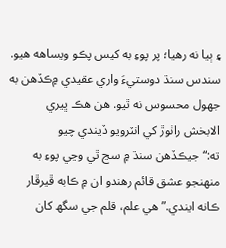۽ ٻيا نه رهيا؛ پر پوءِ به کيس پڪو ويساهه هيو. سندس سنڌ دوستيءَ واري عقيدي ۾ڪڏهن به جھول محسوس نه ٿيو. هن هڪ ڀيري الابخش راٺوڙ کي انٽرويو ڏيندي چيو ته:“جيڪڏهن سنڌ ۾ سڃ ٿي وڃي پوءِ به منهنجو عشق قائم رهندو ان ۾ ڪابه ڦيرڦار ڪانه ايندي.” هي علم، قلم جي سگھ کان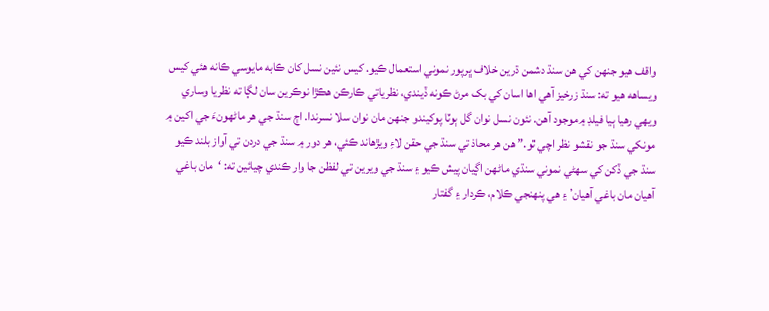واقف هيو جنهن کي هن سنڌ دشمن ڌرين خلاف ڀرپور نموني استعمال ڪيو. کيس نئين نسل کان ڪابه مايوسي ڪانه هئي کيس ويساهه هيو ته: سنڌ زرخيز آهي اها اسان کي بک مرڻ ڪونه ڏيندي، نظرياتي ڪارڪن هڪڙا نوڪرين سان لڳا ته نظريا وساري ويهي رهيا ٻيا فيلڊ ۾موجود آهن. نئون نسل نوان گل ٻوٽا پوکيندو جنهن مان نوان سلا نسرندا. اڄ سنڌ جي هر ماڻهونءَ جي اکين ۾ مونکي سنڌ جو نقشو نظر اچي ٿو.” هن هر محاذ تي سنڌ جي حقن لاءِ ويڙهاند ڪئي، هر دور ۾ سنڌ جي دردن تي آواز بلند ڪيو سنڌ جي ڏکن کي سهڻي نموني سنڌي ماڻهن اڳيان پيش ڪيو ۽ سنڌ جي ويرين تي لفظن جا وار ڪندي چيائين ته: ‘مان باغي آهيان مان باغي آهيان’ ۽ هي پنهنجي ڪلام، ڪردار ۽ گفتار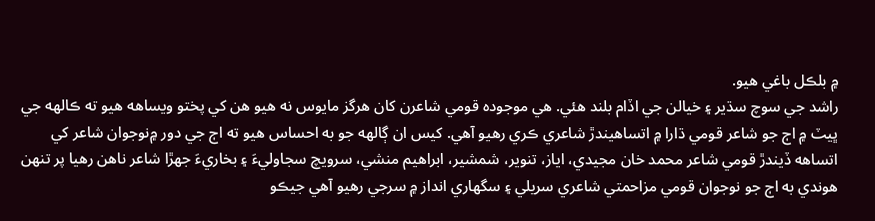۾ بلڪل باغي هيو.
راشد جي سوچ سڌير ۽ خيالن جي اڏام بلند هئي. هي موجوده قومي شاعرن کان هرگز مايوس نه هيو هن کي پختو ويساهه هيو ته ڪالهه جي ڀيٽ ۾ اڄ جو شاعر قومي ڌارا ۾ اتساهيندڙ شاعري ڪري رهيو آهي. کيس ان ڳالهه جو به احساس هيو ته اڄ جي دور ۾نوجوان شاعر کي اتساهه ڏيندڙ قومي شاعر محمد خان مجيدي، اياز، تنوير، شمشير، ابراهيم منشي، سرويچ سجاوليءَ ۽ بخاريءَ جهڙا شاعر ناهن رهيا پر تنهن هوندي به اڄ جو نوجوان قومي مزاحمتي شاعري سريلي ۽ سگھاري انداز ۾ سرجي رهيو آهي جيڪو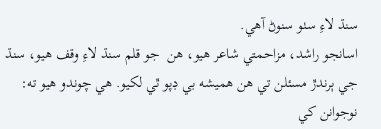سنڌ لاءِ سٺو سنوڻ آهي.
اسانجو راشد، مزاحمتي شاعر هيو، هن  جو قلم سنڌ لاءِ وقف هيو، سنڌ جي ٻرندڙ مسئلن تي هن هميشه بي ڊپو ٿي لکيو. هي چوندو هيو ته: نوجوانن کي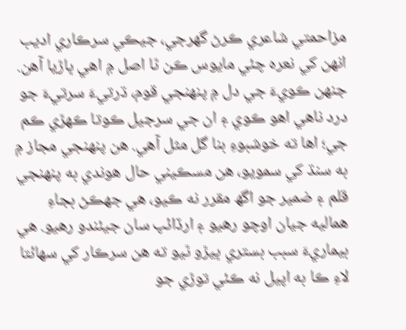مزاحمتي شاعري ڪرڻ گھرجي، جيڪي سرڪاري اديب انهن کي نعره چئي مايوس ڪن ٿا اصل ۾ اهي ڀاڙيا آهن. جنهن ڪويءَ جي دل ۾ پنهنجي قوم، ڌرتيءَ سرتيءَ جو درد ناهي اهو ڪوي ۽ ان جي سرجيل ڪوتا ڪهڙي ڪم جي؛ اها ته خوشبوءِ بنا گل مثل آهي. هن پنهنجي مجاز ۾ به سنڌ کي سمويو، هن مسڪيني حال هوندي به پنهنجي قلم ۽ ضمير جو اگھ مقرر نه ڪيو، هي جھڪڻ بجاءِ هماليه جيان اوچو رهيو ۽ ارڏائپ سان جيئندو رهيو. هي بيماريءَ سبب بستري ڀيڙو ٿيو ته هن سرڪار کي سهائتا لاءِ ڪا به اپيل نه ڪئي توڙي جو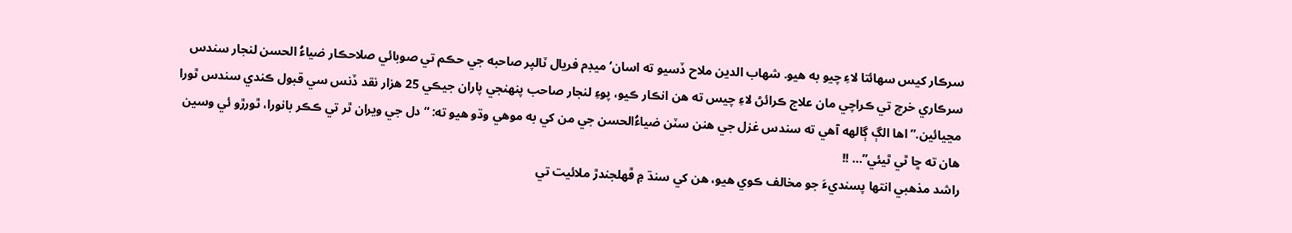سرڪار کيس سهائتا لاءِ چيو به هيو. شهاب الدين ملاح ڏسيو ته اسان‘ميڊم فريال ٽالپر صاحبه جي حڪم تي صوبائي صلاحڪار ضياءُ الحسن لنجار سندس سرڪاري خرچ تي ڪراچي مان علاج ڪرائڻ لاءِ چيس ته هن انڪار ڪيو، پوءِ لنجار صاحب پنهنجي پاران جيڪي 25 هزار نقد ڏنس سي قبول ڪندي سندس ٿورا مڃيائين.” اها الڳ ڳالهه آهي ته سندس غزل جي هنن سٽن ضياءُالحسن جي من کي به موهي وڌو هيو ته: “دل جي ويران ٿر تي ڪڪر بانورا، ٿورڙو ئي وسين هان ته ڇا ٿي ٿيئي”… !!
راشد مذهبي انتها پسنديءَ جو مخالف ڪوي هيو، هن کي سنڌ ۾ ڦهلجندڙ ملائيت تي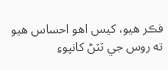فڪر هيو، کيس اهو احساس هيو ته روس جي ٽٽڻ کانپوءِ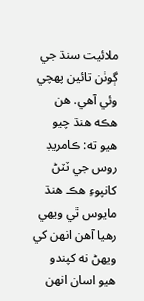ملائيت سنڌ جي ڳوٺن تائين پهچي وئي آهي. هن هڪه هنڌ چيو هيو ته: ڪامريڊ روس جي ٽٽڻ کانپوءِ هڪ هنڌ مايوس ٿي ويهي رهيا آهن انهن کي ويهڻ نه کپندو هيو اسان انهن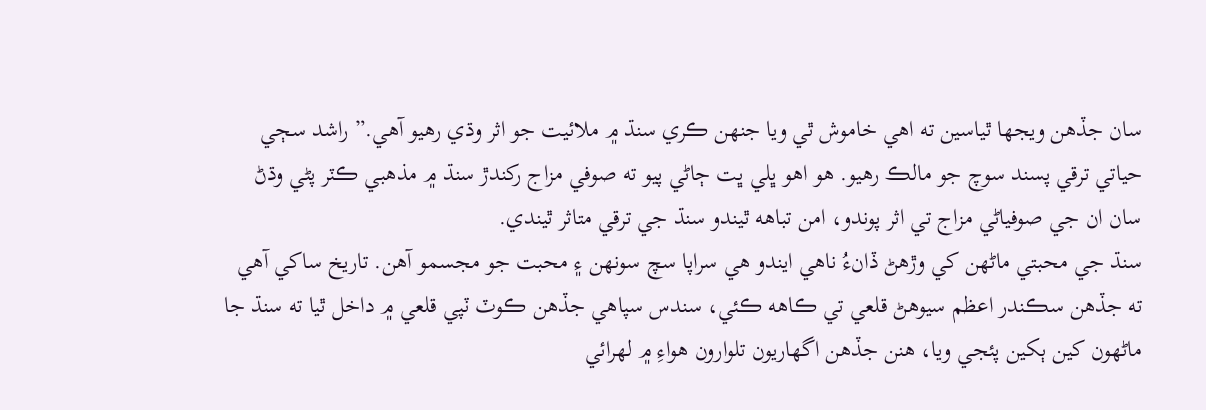سان جڏهن ويجھا ٿياسين ته اهي خاموش ٿي ويا جنهن ڪري سنڌ ۾ ملائيت جو اثر وڌي رهيو آهي.” راشد سڄي حياتي ترقي پسند سوچ جو مالڪ رهيو. هو اهو ڀلي ڀت ڄاڻي پيو ته صوفي مزاج رکندڙ سنڌ ۾ مذهبي ڪٽر پڻي وڌڻ سان ان جي صوفياڻي مزاج تي اثر پوندو، امن تباهه ٿيندو سنڌ جي ترقي متاثر ٿيندي.
سنڌ جي محبتي ماڻهن کي وڙهڻ ڏانءُ ناهي ايندو هي سراپا سچ سونهن ۽ محبت جو مجسمو آهن. تاريخ ساکي آهي ته جڏهن سڪندر اعظم سيوهڻ قلعي تي ڪاهه ڪئي، سندس سپاهي جڏهن ڪوٽ ٽپي قلعي ۾ داخل ٿيا ته سنڌ جا ماڻهون کين ٻکين پئجي ويا، هنن جڏهن اگھاريون تلوارون هواءِ ۾ لهرائي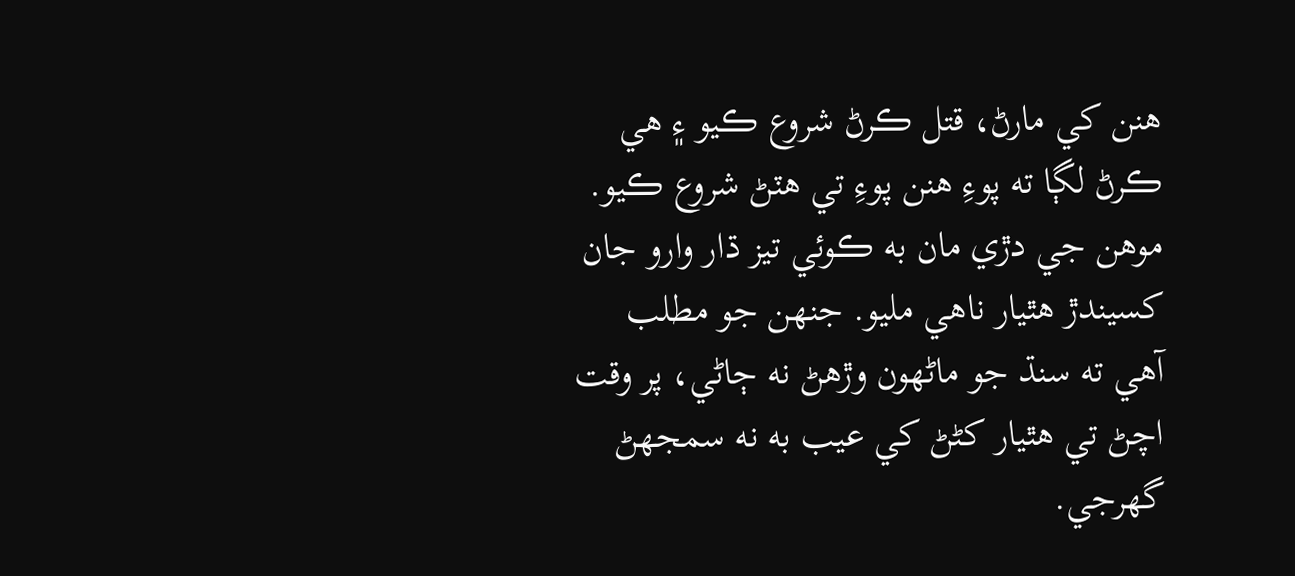هنن کي مارڻ، قتل ڪرڻ شروع ڪيو ۽ هي ڪرڻ لڳا ته پوءِ هنن پوءِ تي هٽڻ شروع ڪيو. موهن جي دڙي مان به ڪوئي تيز ڌار وارو جان کسيندڙ هٿيار ناهي مليو. جنهن جو مطلب آهي ته سنڌ جو ماڻهون وڙهڻ نه ڄاڻي، پر وقت اچڻ تي هٿيار کڻڻ کي عيب به نه سمجھڻ گھرجي.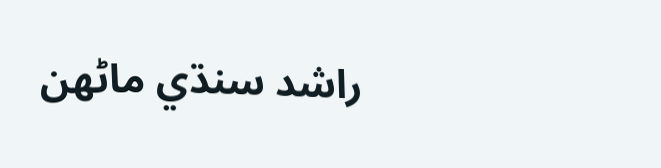راشد سنڌي ماڻهن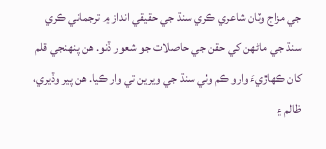جي مزاج وٽان شاعري ڪري سنڌ جي حقيقي انداز ۾ ترجماني ڪري سنڌ جي ماڻهن کي حقن جي حاصلات جو شعور ڏنو. هن پنهنجي قلم کان ڪهاڙيءَ وارو ڪم وٺي سنڌ جي ويرين تي وار ڪيا. هن پير وڏيري، ظالم ۽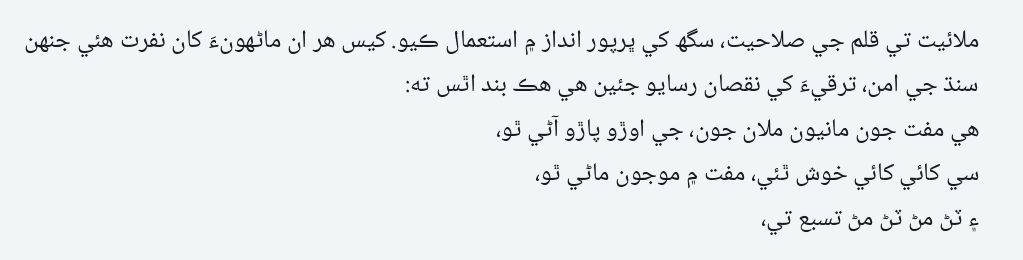ملائيت تي قلم جي صلاحيت، سگھ کي ڀرپور انداز ۾ استعمال ڪيو. کيس هر ان ماڻهونءَ کان نفرت هئي جنهن سنڌ جي امن، ترقيءَ کي نقصان رسايو جئين هي هڪ بند اٿس ته:
هي مفت جون مانيون ملان جون، جي اوڙو پاڙو آڻي ٿو،
سي کائي کائي خوش ٿئي، مفت ۾ موجون ماڻي ٿو،
۽ ٽڻ مڻ ٽڻ مڻ تسبع تي،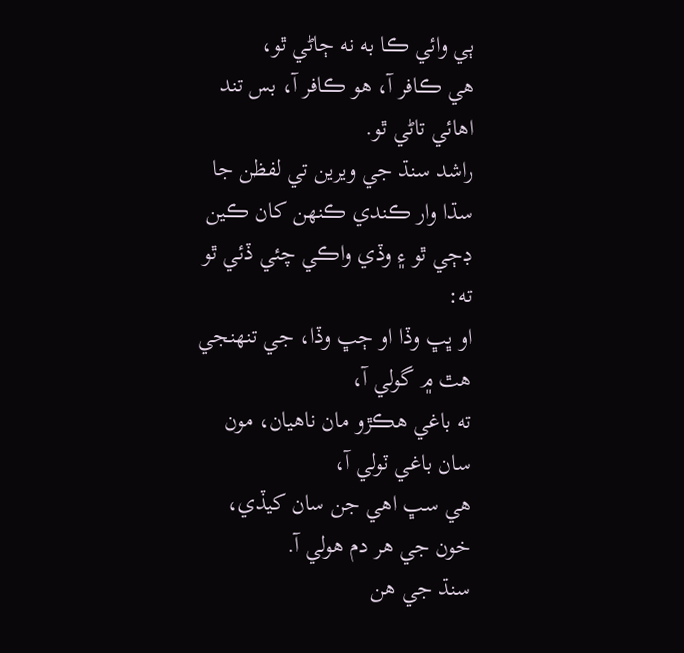ٻي وائي ڪا به نه ڄاڻي ٿو،
هي ڪافر آ، هو ڪافر آ، بس تند اهائي تاڻي ٿو.
راشد سنڌ جي ويرين تي لفظن جا سڌا وار ڪندي ڪنهن کان ڪين ڊڄي ٿو ۽ وڏي واڪي چئي ڏئي ٿو ته:
او ڀڀ وڏا او ڄڀ وڏا، جي تنهنجي هٿ ۾ گولي آ،
ته باغي هڪڙو مان ناهيان، مون سان باغي ٽولي آ،
هي سڀ اهي جن سان کيڏي، خون جي هر دم هولي آ.
سنڌ جي هن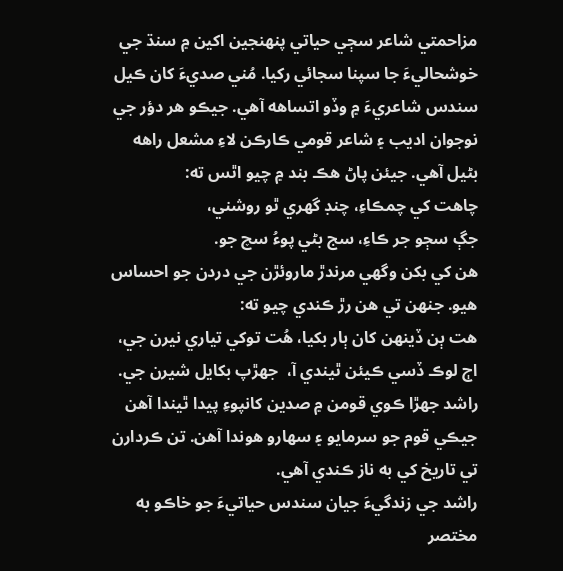مزاحمتي شاعر سڄي حياتي پنهنجين اکين ۾ سنڌ جي خوشحاليءَ جا سپنا سجائي رکيا. مُني صديءَ کان ڪيل سندس شاعريءَ ۾ وڏو اتساهه آهي. جيڪو هر دؤر جي نوجوان اديب ۽ شاعر قومي ڪارڪن لاءِ مشعل راهه بڻيل آهي. جيئن پاڻ هڪ بند ۾ چيو اٿس ته:
چاهت کي چمڪاءِ، چنڊ گھري ٿو روشني،
جڳ سڄو جر ڪاءِ، سج بڻي پوءُ سچ جو.
هن کي بکن وگھي مرندڙ ماروئڙن جي دردن جو احساس هيو. جنهن تي هن رڙ ڪندي چيو ته:
هت ٻن ڏينهن کان ٻار بکيا، هُت توکي تياري نيرن جي،
اڄ لوڪ ڏسي ڪيئن ٿيندي آ،  جھڙپ بکايل شيرن جي.
راشد جهڙا ڪوي قومن ۾ صدين کانپوءِ پيدا ٿيندا آهن جيڪي قوم جو سرمايو ۽ سهارو هوندا آهن. تن ڪردارن تي تاريخ کي به ناز ڪندي آهي.
راشد جي زندگيءَ جيان سندس حياتيءَ جو خاڪو به مختصر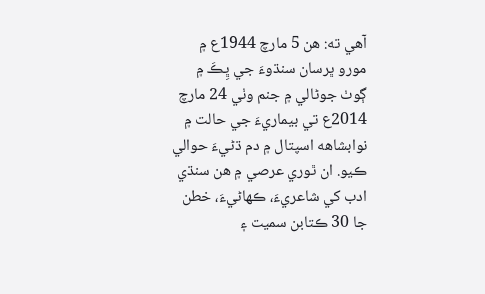آهي ته: هن 5 مارچ 1944ع ۾ مورو ڀرسان سنڌوءَ جي ڀِڪَ ۾ ڳوٺ جوڻالي ۾ جنم وٺي 24 مارچ 2014ع تي بيماريءَ جي حالت ۾ نوابشاهه اسپتال ۾ دم ڌڻيءَ حوالي ڪيو. ان ٿوري عرصي ۾ هن سنڌي ادب کي شاعريءَ، ڪهاڻيءَ، خطن جا 30 ڪتابن سميت ۽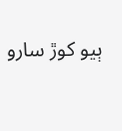ٻيو کوڙ سارو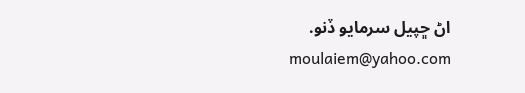اڻ ڇپيل سرمايو ڏنو.
  moulaiem@yahoo.com